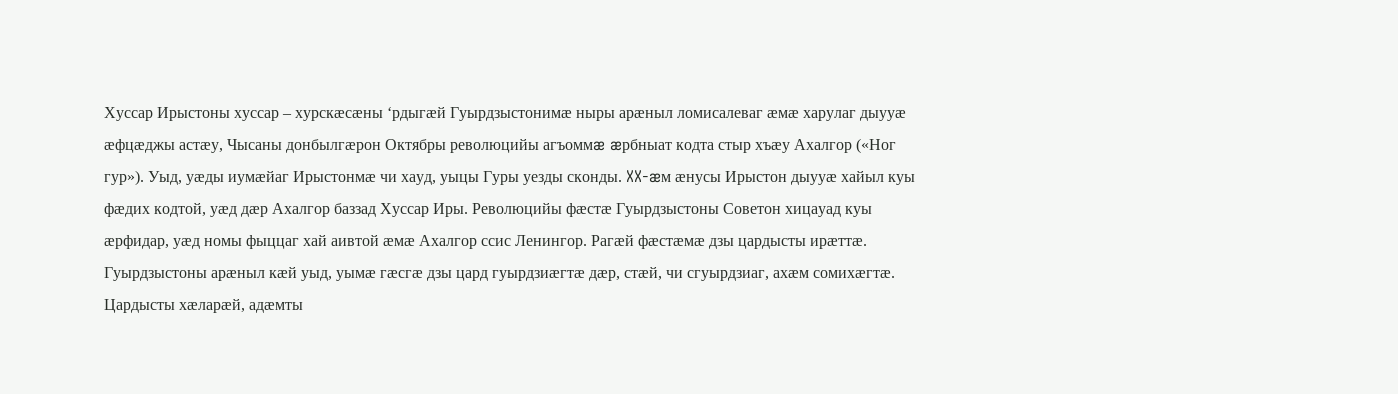Хуссар Ирыстоны хуссар – хурскæсæны ‘рдыгæй Гуырдзыстонимæ ныры арæныл ломисалеваг æмæ харулаг дыууæ æфцæджы астæу, Чысаны донбылгæрон Октябры революцийы агъоммæ æрбныат кодта стыр хъæу Ахалгор («Ног гур»). Уыд, уæды иумæйаг Ирыстонмæ чи хауд, уыцы Гуры уезды сконды. XX-æм æнусы Ирыстон дыууæ хайыл куы фæдих кодтой, уæд дæр Ахалгор баззад Хуссар Иры. Революцийы фæстæ Гуырдзыстоны Советон хицауад куы æрфидар, уæд номы фыццаг хай аивтой æмæ Ахалгор ссис Ленингор. Рагæй фæстæмæ дзы цардысты ирæттæ. Гуырдзыстоны арæныл кæй уыд, уымæ гæсгæ дзы цард гуырдзиæгтæ дæр, стæй, чи сгуырдзиаг, ахæм сомихæгтæ. Цардысты хæларæй, адæмты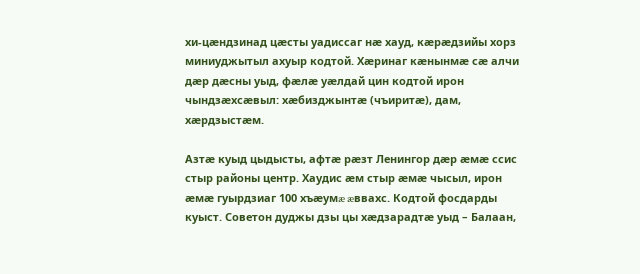хи-цæндзинад цæсты уадиссаг нæ хауд, кæрæдзийы хорз миниуджытыл ахуыр кодтой. Хæринаг кæнынмæ сæ алчи дæр дæсны уыд, фæлæ уæлдай цин кодтой ирон чындзæхсæвыл: хæбизджынтæ (чъиритæ), дам, хæрдзыстæм.

Азтæ куыд цыдысты, афтæ рæзт Ленингор дæр æмæ ссис стыр районы центр. Хаудис æм стыр æмæ чысыл, ирон æмæ гуырдзиаг 100 хъæумæ æввахс. Кодтой фосдарды куыст. Советон дуджы дзы цы хæдзарадтæ уыд – Балаан,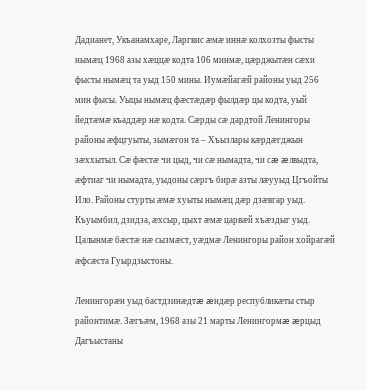Дадианет, Укъанамхаре, Ларгвис æмæ иннæ колхозты фысты нымæц 1968 азы хæццæ кодта 106 минмæ, цæрджытæн сæхи фысты нымæц та уыд 150 мины. Иумæйагæй районы уыд 256 мин фысы. Уыцы нымæц фæстæдæр фылдæр цы кодта, уый йедтæмæ къаддæр нæ кодта. Сæрды сæ дардтой Ленингоры районы æфцгуыты, зымæгон та – Хъызлары кæрдæгджын зæххытыл. Сæ фæстæ чи цыд, чи сæ нымадта, чи сæ æлвыдта, æфтиаг чи нымадта, уыдоны сæргъ бирæ азты лæууыд Цгъойты Ило. Районы стурты æмæ хуыты нымæц дæр дзæвгар уыд. Къуымбил, дзидза, æхсыр, цыхт æмæ царвæй хъæздыг уыд. Цалынмæ бæстæ нæ сызмæст, уæдмæ Ленингоры район хойрагæй æфсæста Гуырдзыстоны.

Ленингорæн уыд бастдзинæдтæ æндæр республикæты стыр районтимæ. Зæгъæм, 1968 азы 21 марты Ленингормæ æрцыд Дагъыстаны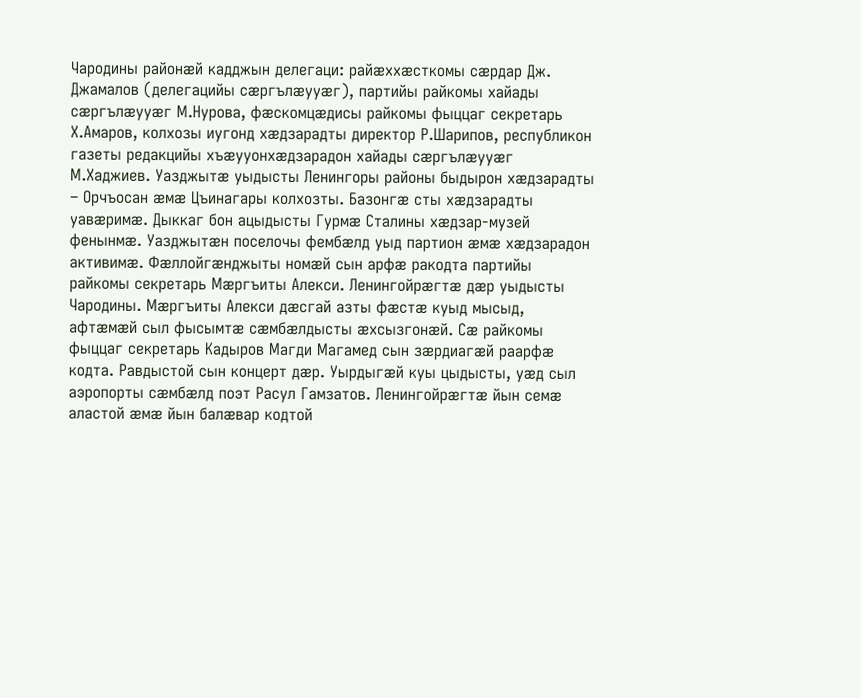Чародины районæй кадджын делегаци: райæххæсткомы сæрдар Дж. Джамалов (делегацийы сæргълæууæг), партийы райкомы хайады сæргълæууæг М.Нурова, фæскомцæдисы райкомы фыццаг секретарь Х.Амаров, колхозы иугонд хæдзарадты директор Р.Шарипов, республикон газеты редакцийы хъæууонхæдзарадон хайады сæргълæууæг М.Хаджиев. Уазджытæ уыдысты Ленингоры районы быдырон хæдзарадты – Орчъосан æмæ Цъинагары колхозты. Базонгæ сты хæдзарадты уавæримæ. Дыккаг бон ацыдысты Гурмæ Сталины хæдзар-музей фенынмæ. Уазджытæн поселочы фембæлд уыд партион æмæ хæдзарадон активимæ. Фæллойгæнджыты номæй сын арфæ ракодта партийы райкомы секретарь Мæргъиты Алекси. Ленингойрæгтæ дæр уыдысты Чародины. Мæргъиты Алекси дæсгай азты фæстæ куыд мысыд, афтæмæй сыл фысымтæ сæмбæлдысты æхсызгонæй. Сæ райкомы фыццаг секретарь Кадыров Магди Магамед сын зæрдиагæй раарфæ кодта. Равдыстой сын концерт дæр. Уырдыгæй куы цыдысты, уæд сыл аэропорты сæмбæлд поэт Расул Гамзатов. Ленингойрæгтæ йын семæ аластой æмæ йын балæвар кодтой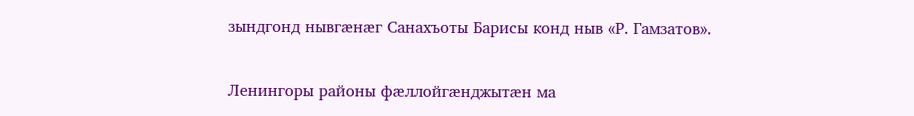зындгонд нывгæнæг Санахъоты Барисы конд ныв «Р. Гамзатов».

Ленингоры районы фæллойгæнджытæн ма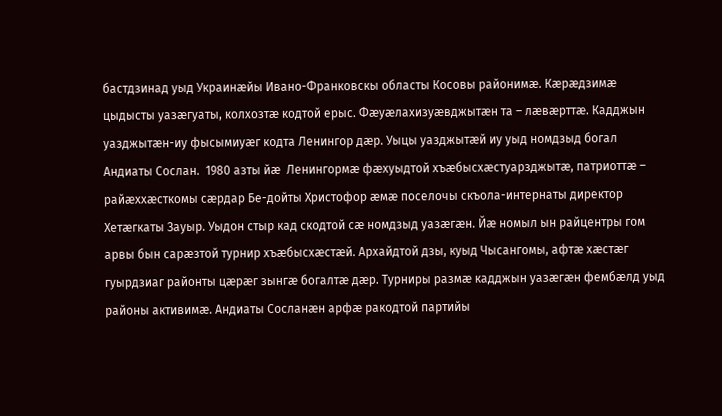бастдзинад уыд Украинæйы Ивано-Франковскы областы Косовы районимæ. Кæрæдзимæ цыдысты уазæгуаты, колхозтæ кодтой ерыс. Фæуæлахизуæвджытæн та – лæвæрттæ. Кадджын уазджытæн-иу фысымиуæг кодта Ленингор дæр. Уыцы уазджытæй иу уыд номдзыд богал Андиаты Сослан.  1980 азты йæ  Ленингормæ фæхуыдтой хъæбысхæстуарзджытæ, патриоттæ – райæххæсткомы сæрдар Бе-дойты Христофор æмæ поселочы скъола-интернаты директор Хетæгкаты Зауыр. Уыдон стыр кад скодтой сæ номдзыд уазæгæн. Йæ номыл ын райцентры гом арвы бын сарæзтой турнир хъæбысхæстæй. Архайдтой дзы, куыд Чысангомы, афтæ хæстæг гуырдзиаг районты цæрæг зынгæ богалтæ дæр. Турниры размæ кадджын уазæгæн фембæлд уыд районы активимæ. Андиаты Сосланæн арфæ ракодтой партийы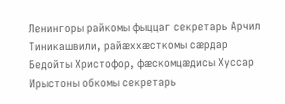Ленингоры райкомы фыццаг секретарь Арчил Тиникашвили, райæххæсткомы сæрдар Бедойты Христофор, фæскомцæдисы Хуссар Ирыстоны обкомы секретарь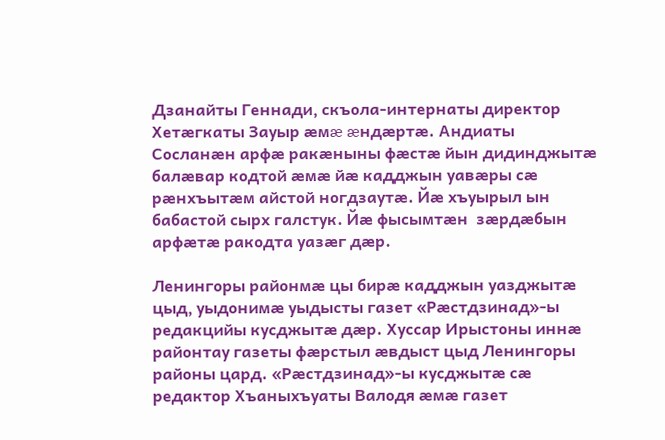Дзанайты Геннади, скъола-интернаты директор Хетæгкаты Зауыр æмæ æндæртæ. Андиаты Сосланæн арфæ ракæныны фæстæ йын дидинджытæ балæвар кодтой æмæ йæ кадджын уавæры сæ рæнхъытæм айстой ногдзаутæ. Йæ хъуырыл ын бабастой сырх галстук. Йæ фысымтæн  зæрдæбын арфæтæ ракодта уазæг дæр.

Ленингоры районмæ цы бирæ кадджын уазджытæ цыд, уыдонимæ уыдысты газет «Рæстдзинад»-ы редакцийы кусджытæ дæр. Хуссар Ирыстоны иннæ районтау газеты фæрстыл æвдыст цыд Ленингоры районы цард. «Рæстдзинад»-ы кусджытæ сæ редактор Хъаныхъуаты Валодя æмæ газет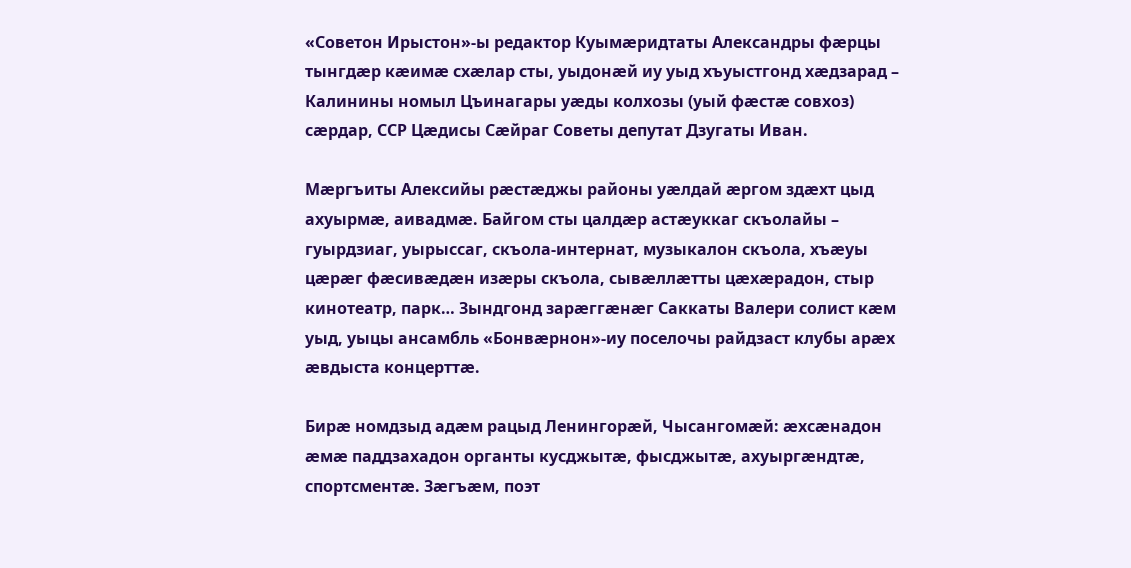«Советон Ирыстон»-ы редактор Куымæридтаты Александры фæрцы тынгдæр кæимæ схæлар сты, уыдонæй иу уыд хъуыстгонд хæдзарад – Калинины номыл Цъинагары уæды колхозы (уый фæстæ совхоз) сæрдар, ССР Цæдисы Сæйраг Советы депутат Дзугаты Иван.

Мæргъиты Алексийы рæстæджы районы уæлдай æргом здæхт цыд ахуырмæ, аивадмæ. Байгом сты цалдæр астæуккаг скъолайы – гуырдзиаг, уырыссаг, скъола-интернат, музыкалон скъола, хъæуы цæрæг фæсивæдæн изæры скъола, сывæллæтты цæхæрадон, стыр кинотеатр, парк… Зындгонд зарæггæнæг Саккаты Валери солист кæм уыд, уыцы ансамбль «Бонвæрнон»-иу поселочы райдзаст клубы арæх æвдыста концерттæ.

Бирæ номдзыд адæм рацыд Ленингорæй, Чысангомæй: æхсæнадон æмæ паддзахадон органты кусджытæ, фысджытæ, ахуыргæндтæ, спортсментæ. Зæгъæм, поэт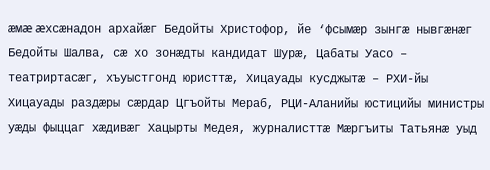æмæ æхсæнадон архайæг Бедойты Христофор, йе ‘фсымæр зынгæ нывгæнæг Бедойты Шалва, сæ хо зонæдты кандидат Шурæ, Цабаты Уасо – театриртасæг, хъуыстгонд юристтæ, Хицауады кусджытæ – РХИ-йы Хицауады раздæры сæрдар Цгъойты Мераб, РЦИ-Аланийы юстицийы министры уæды фыццаг хæдивæг Хацырты Медея, журналисттæ Мæргъиты Татьянæ уыд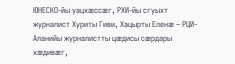ЮНЕСКО-йы уацхæссæг, РХИ-йы сгуыхт журналист Хуриты Гиви, Хацырты Еленæ – РЦИ-Аланийы журналистты цæдисы сæрдары хæдивæг,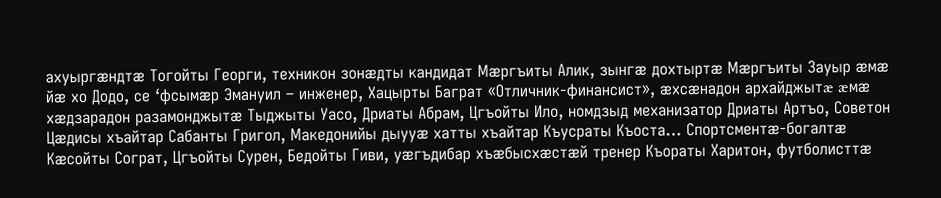ахуыргæндтæ Тогойты Георги, техникон зонæдты кандидат Мæргъиты Алик, зынгæ дохтыртæ Мæргъиты Зауыр æмæ йæ хо Додо, се ‘фсымæр Эмануил – инженер, Хацырты Баграт «Отличник-финансист», æхсæнадон архайджытæ æмæ хæдзарадон разамонджытæ Тыджыты Уасо, Дриаты Абрам, Цгъойты Ило, номдзыд механизатор Дриаты Артъо, Советон Цæдисы хъайтар Сабанты Григол, Македонийы дыууæ хатты хъайтар Къусраты Къоста… Спортсментæ-богалтæ Кæсойты Сограт, Цгъойты Сурен, Бедойты Гиви, уæгъдибар хъæбысхæстæй тренер Къораты Харитон, футболисттæ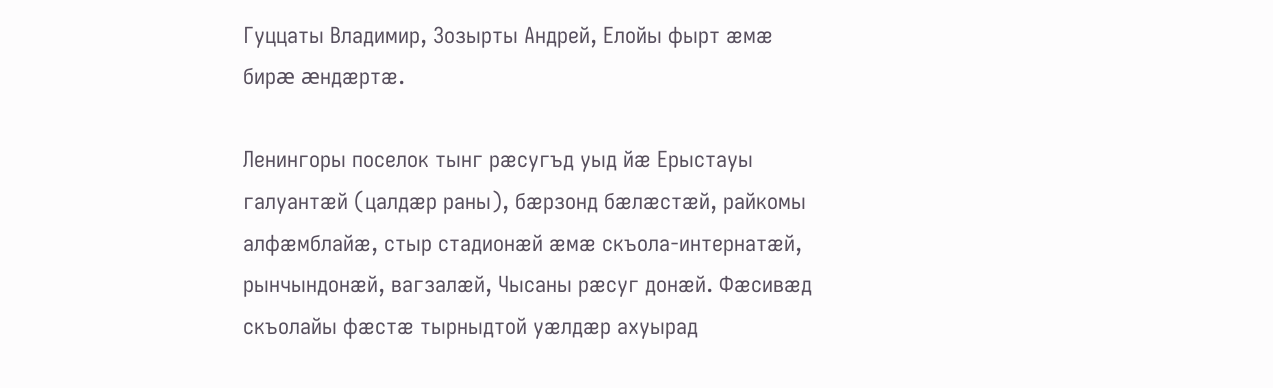Гуццаты Владимир, Зозырты Андрей, Елойы фырт æмæ бирæ æндæртæ.

Ленингоры поселок тынг рæсугъд уыд йæ Ерыстауы галуантæй (цалдæр раны), бæрзонд бæлæстæй, райкомы алфæмблайæ, стыр стадионæй æмæ скъола-интернатæй, рынчындонæй, вагзалæй, Чысаны рæсуг донæй. Фæсивæд скъолайы фæстæ тырныдтой уæлдæр ахуырад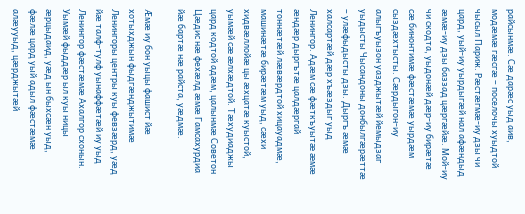райсынмæ. Сæ дарæс уыд аив, модæмæ гæсгæ – поселочы хуыдтой чысыл Париж. Рæстæгмæ-иу дзы чи цард, уый-иу уырдыгæй нал афæндыд æмæ-иу дзы баззад цæргæйæ. Мой-иу чи скодта, уыдонæй дæр-иу бирæтæ сæ бинонтимæ фæстæмæ уырдæм сыздæхтысты. Сæрдыгон-иу алыгъуызон уазджытæй йемыдзаг уыдысты Чысандоны донбылгæрæттæ – улæфыдысты дзы. Дыргъ æмæ халсартæй дæр хъæздыг уыд Ленингор. Адæм сæ фæткъуытæ æмæ æндæр дыргътæ цалдæргай тоннæтæй лæвæрдтой хицауадмæ, машинæтæ бирæтæм уыд, сæхи хидвæллойæ цы æхцатæ куыстой, уымæй сæ æлхæдтой. Тæхудиаджы цард кодтой адæм, цалынмæ Советон Цæдис нæ фехæлд æмæ Гамсахурдиа йæ бартæ нæ райста, уæдмæ.

Æмæ иу бон уыцы фашист йæ хотыхджын фыдгæнджытимæ Ленингоры центры куы февзæрд, уæд йæ талф-тулф уынаффæтæй иу уыд Ленингор фæстæмæ Ахалгор схонын. Уымæй фыддæр ыл куы ницы æрцыдаид, уæд ын быхсæн уыд, фæлæ цард уый адыл фæстæмæ алæууыд, цæрджытæй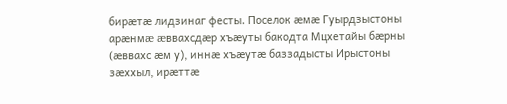бирæтæ лидзинаг фесты. Поселок æмæ Гуырдзыстоны арæнмæ æввахсдæр хъæуты бакодта Мцхетайы бæрны (æввахс æм у), иннæ хъæутæ баззадысты Ирыстоны зæххыл, ирæттæ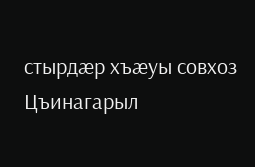стырдæр хъæуы совхоз Цъинагарыл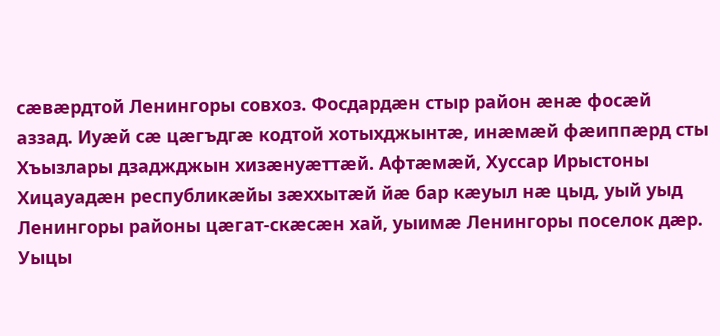сæвæрдтой Ленингоры совхоз. Фосдардæн стыр район æнæ фосæй аззад. Иуæй сæ цæгъдгæ кодтой хотыхджынтæ, инæмæй фæиппæрд сты Хъызлары дзаджджын хизæнуæттæй. Афтæмæй, Хуссар Ирыстоны Хицауадæн республикæйы зæххытæй йæ бар кæуыл нæ цыд, уый уыд Ленингоры районы цæгат-скæсæн хай, уыимæ Ленингоры поселок дæр. Уыцы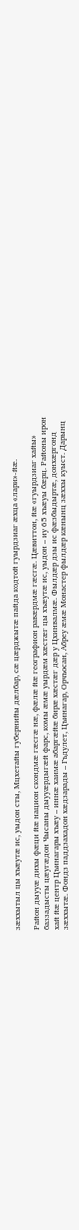зæххытыл цы хъæутæ ис, уыдон сты, Мцхетайы губернийы дæлбар, сæ цæрджытæ пайда кодтой гуырдзиаг æхца «лари»-йæ.

Район дыууæ дихы фæци йæ национ скондмæ гæсгæ нæ, фæлæ йæ географион равæрдмæ гæсгæ. Цæвиттон, йæ «гуырдзиаг хайы» баззадысты цæугæдон Чысаны дыууæрдыгæй фарс, комы æмæ уырдæм хæстæг цы хъæутæ ис, уыдон – иу 65 хъæуы бæрц. Районы ирон хай йæ центр Цъинагары хъæу – иннæ хаимæ абаргæйæ бирæ хæстæг дæр у Цхинвалмæ. Фылдæр дзы ис фæзбыдыртæ, донхæргонд зæххытæ. Фондз паддзахадон хæдзарады – Гъдулет, Цъинагар, Орчъосан, Абреу æмæ Монастер фылдæр кæнынц зæххы куыст. Дарынц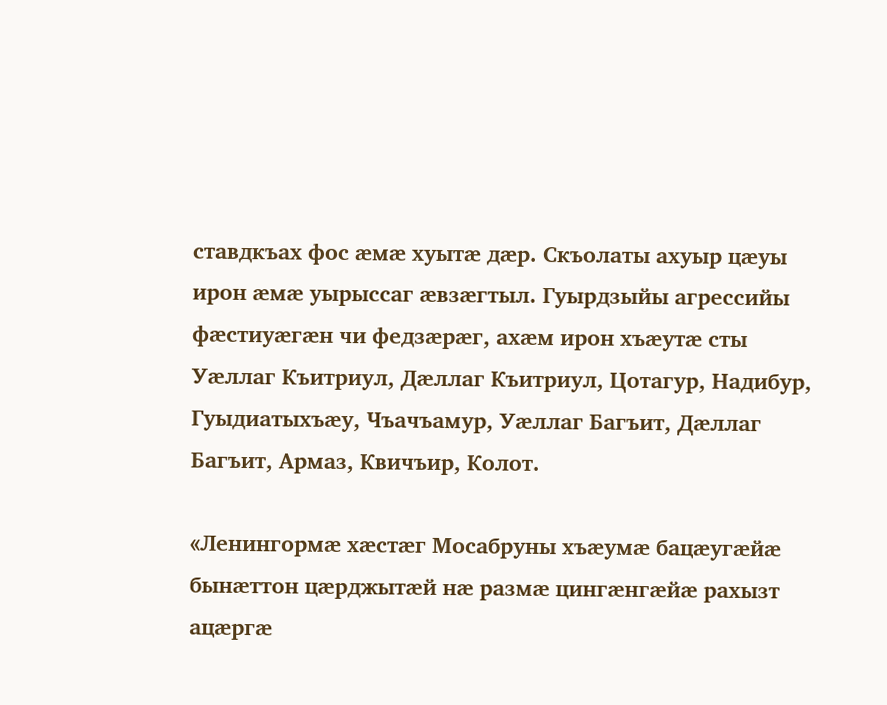ставдкъах фос æмæ хуытæ дæр. Скъолаты ахуыр цæуы ирон æмæ уырыссаг æвзæгтыл. Гуырдзыйы агрессийы фæстиуæгæн чи федзæрæг, ахæм ирон хъæутæ сты Уæллаг Къитриул, Дæллаг Къитриул, Цотагур, Надибур, Гуыдиатыхъæу, Чъачъамур, Уæллаг Багъит, Дæллаг Багъит, Армаз, Квичъир, Колот.

«Ленингормæ хæстæг Мосабруны хъæумæ бацæугæйæ бынæттон цæрджытæй нæ размæ цингæнгæйæ рахызт ацæргæ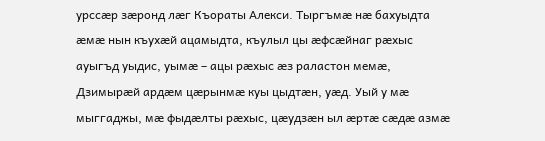урссæр зæронд лæг Къораты Алекси. Тыргъмæ нæ бахуыдта æмæ нын къухæй ацамыдта, къулыл цы æфсæйнаг рæхыс ауыгъд уыдис, уымæ – ацы рæхыс æз раластон мемæ, Дзимырæй ардæм цæрынмæ куы цыдтæн, уæд. Уый у мæ мыггаджы, мæ фыдæлты рæхыс, цæудзæн ыл æртæ сæдæ азмæ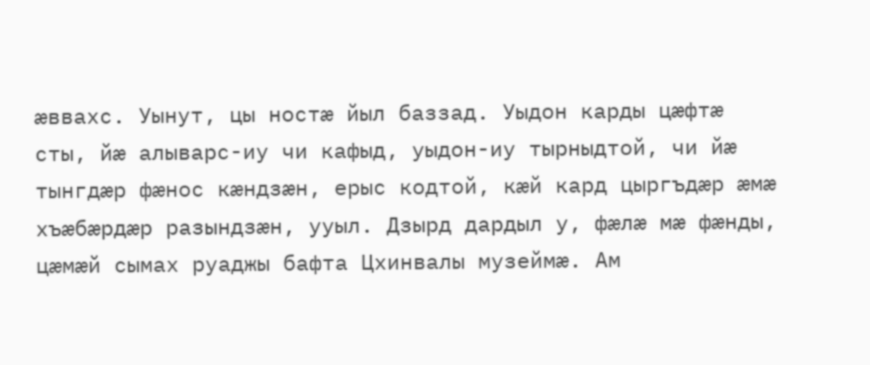æввахс. Уынут, цы ностæ йыл баззад. Уыдон карды цæфтæ сты, йæ алыварс-иу чи кафыд, уыдон-иу тырныдтой, чи йæ тынгдæр фæнос кæндзæн, ерыс кодтой, кæй кард цыргъдæр æмæ хъæбæрдæр разындзæн, ууыл. Дзырд дардыл у, фæлæ мæ фæнды, цæмæй сымах руаджы бафта Цхинвалы музеймæ. Ам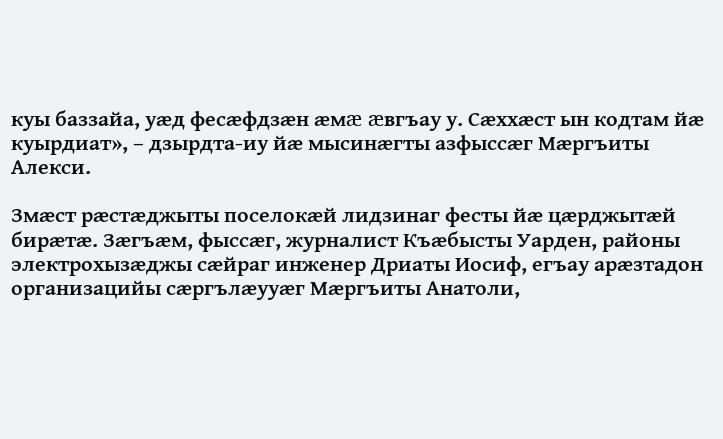куы баззайа, уæд фесæфдзæн æмæ æвгъау у. Сæххæст ын кодтам йæ куырдиат», – дзырдта-иу йæ мысинæгты азфыссæг Мæргъиты Алекси.

Змæст рæстæджыты поселокæй лидзинаг фесты йæ цæрджытæй бирæтæ. Зæгъæм, фыссæг, журналист Къæбысты Уарден, районы электрохызæджы сæйраг инженер Дриаты Иосиф, егъау арæзтадон организацийы сæргълæууæг Мæргъиты Анатоли,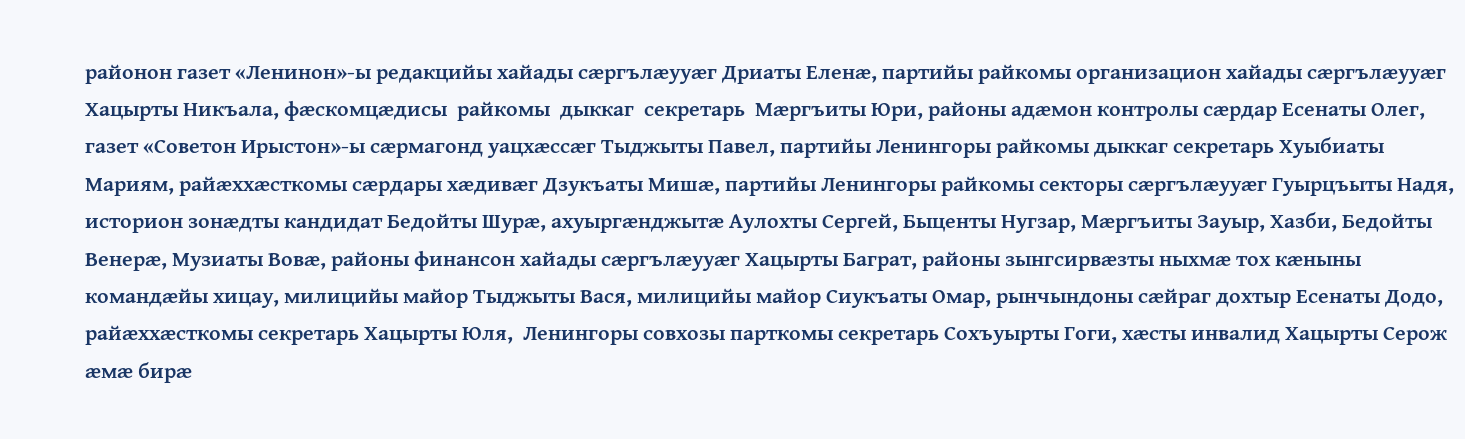районон газет «Ленинон»-ы редакцийы хайады сæргълæууæг Дриаты Еленæ, партийы райкомы организацион хайады сæргълæууæг Хацырты Никъала, фæскомцæдисы  райкомы  дыккаг  секретарь  Мæргъиты Юри, районы адæмон контролы сæрдар Есенаты Олег, газет «Советон Ирыстон»-ы сæрмагонд уацхæссæг Тыджыты Павел, партийы Ленингоры райкомы дыккаг секретарь Хуыбиаты Мариям, райæххæсткомы сæрдары хæдивæг Дзукъаты Мишæ, партийы Ленингоры райкомы секторы сæргълæууæг Гуырцъыты Надя, историон зонæдты кандидат Бедойты Шурæ, ахуыргæнджытæ Аулохты Сергей, Быценты Нугзар, Мæргъиты Зауыр, Хазби, Бедойты Венерæ, Музиаты Вовæ, районы финансон хайады сæргълæууæг Хацырты Баграт, районы зынгсирвæзты ныхмæ тох кæныны командæйы хицау, милицийы майор Тыджыты Вася, милицийы майор Сиукъаты Омар, рынчындоны сæйраг дохтыр Есенаты Додо, райæххæсткомы секретарь Хацырты Юля,  Ленингоры совхозы парткомы секретарь Сохъуырты Гоги, хæсты инвалид Хацырты Серож æмæ бирæ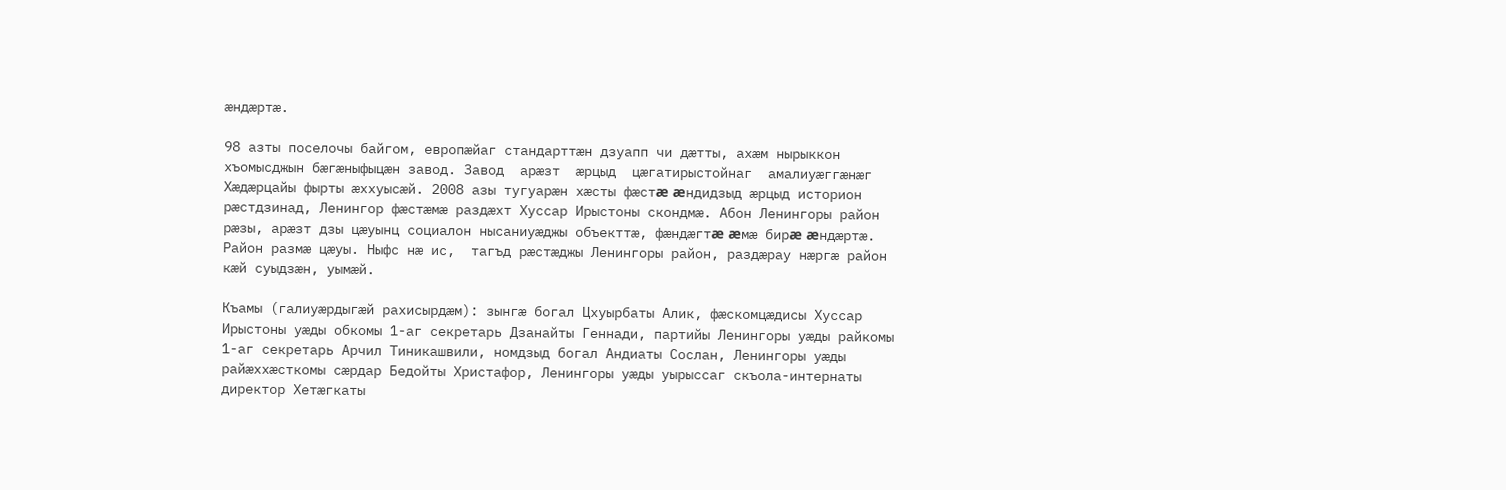æндæртæ.

98 азты поселочы байгом, европæйаг стандарттæн дзуапп чи дæтты, ахæм нырыккон хъомысджын бæгæныфыцæн завод. Завод  арæзт  æрцыд  цæгатирыстойнаг  амалиуæггæнæг Хæдæрцайы фырты æххуысæй. 2008 азы тугуарæн хæсты фæстæ æндидзыд æрцыд историон рæстдзинад, Ленингор фæстæмæ раздæхт Хуссар Ирыстоны скондмæ. Абон Ленингоры район рæзы, арæзт дзы цæуынц социалон нысаниуæджы объекттæ, фæндæгтæ æмæ бирæ æндæртæ. Район размæ цæуы. Ныфс нæ ис,  тагъд рæстæджы Ленингоры район, раздæрау нæргæ район кæй суыдзæн, уымæй.

Къамы (галиуæрдыгæй рахисырдæм): зынгæ богал Цхуырбаты Алик, фæскомцæдисы Хуссар Ирыстоны уæды обкомы 1-аг секретарь Дзанайты Геннади, партийы Ленингоры уæды райкомы 1-аг секретарь Арчил Тиникашвили, номдзыд богал Андиаты Сослан, Ленингоры уæды райæххæсткомы сæрдар Бедойты Христафор, Ленингоры уæды уырыссаг скъола-интернаты директор Хетæгкаты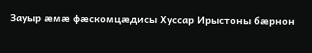Зауыр æмæ фæскомцæдисы Хуссар Ирыстоны бæрнон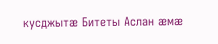кусджытæ Битеты Аслан æмæ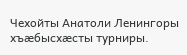Чехойты Анатоли Ленингоры хъæбысхæсты турниры.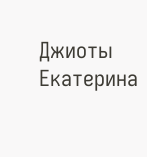Джиоты Екатерина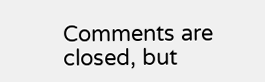Comments are closed, but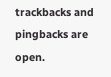trackbacks and pingbacks are open.